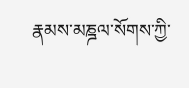རྣམས་མཎྜལ་སོགས་ཀྱི་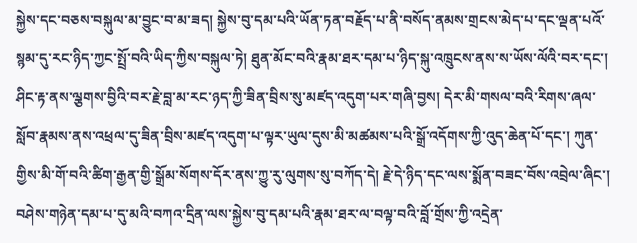སྐྱེས་དང་བཅས་བསྐུལ་མ་བྱུང་བ་མ་ཟད། སྐྱེས་བུ་དམ་པའི་ཡོན་ཏན་བརྗོད་པ་ནི་བསོད་ནམས་གྲངས་མེད་པ་དང་ལྡན་པའོ་སྙམ་དུ་རང་ཉིད་ཀྱང་སྤྲོ་བའི་ཡིད་ཀྱིས་བསྐུལ་ཏེ། ཐུན་མོང་བའི་རྣམ་ཐར་དམ་པ་ཉིད་སྐུ་འཁྲུངས་ནས་ས་ཡོས་ལོའི་བར་དང་། ཤིང་རྟ་ནས་ལྕགས་བྱིའི་བར་རྗེ་བླ་མ་རང་ཉད་ཀྱི་ཟིན་བྲིས་སུ་མཛད་འདུག་པར་གཞི་བྱས། དེར་མི་གསལ་བའི་རིགས་ཞལ་སློབ་རྣམས་ནས་འཕྲལ་དུ་ཟིན་བྲིས་མཛད་འདུག་པ་ལྟར་ཡུལ་དུས་མི་མཚམས་པའི་སྒྲོ་འདོགས་ཀྱི་འུད་ཆེན་པོ་དང་། ཀུན་གྱིས་མི་གོ་བའི་ཚིག་རྒྱན་གྱི་སྒྲོམ་སོགས་དོར་ནས་ཀྱུ་རུ་ལུགས་སུ་བཀོད་དེ། རྗེ་དེ་ཉིད་དང་ལས་སྨོན་བཟང་བོས་འབྲེལ་ཞིང་། བཤེས་གཉེན་དམ་པ་དུ་མའི་བཀའ་དྲིན་ལས་སྐྱེས་བུ་དམ་པའི་རྣམ་ཐར་ལ་བལྟ་བའི་བློ་གྲོས་ཀྱི་འདྲེན་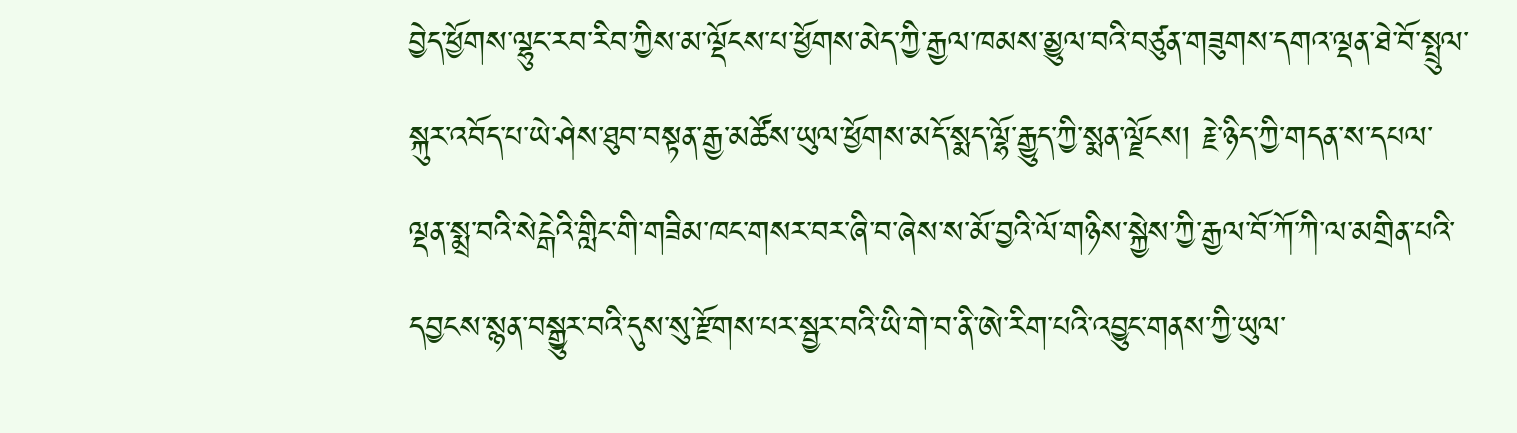བྱེད་ཕྱོགས་ལྷུང་རབ་རིབ་ཀྱིས་མ་ལྡོངས་པ་ཕྱོགས་མེད་ཀྱི་རྒྱལ་ཁམས་མྱུལ་བའི་བཙུན་གཟུགས་དགའ་ལྡན་ཐེ་བོ་སྤྲུལ་སྐུར་འབོད་པ་ཡེ་ཤེས་ཐུབ་བསྟན་རྒྱ་མཚོས་ཡུལ་ཕྱོགས་མདོ་སྨད་ལྷོ་རྒྱུད་ཀྱི་སྨན་ལྗོངས། རྗེ་ཉིད་ཀྱི་གདན་ས་དཔལ་ལྡན་སྨྲ་བའི་སེངྒེའི་གླིང་གི་གཟིམ་ཁང་གསར་བར་ཞི་བ་ཞེས་ས་མོ་བྱའི་ལོ་གཉིས་སྐྱེས་ཀྱི་རྒྱལ་བོ་ཀོ་ཀི་ལ་མགྲིན་པའི་དབྱངས་སྙན་བསྒྱུར་བའི་དུས་སུ་རྫོགས་པར་སྦྱར་བའི་ཡི་གེ་བ་ནི་ཨེ་རིག་པའི་འབྱུང་གནས་ཀྱི་ཡུལ་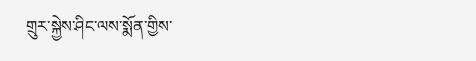གྲུར་སྐྱེས་ཤིང་ལས་སྨོན་གྱིས་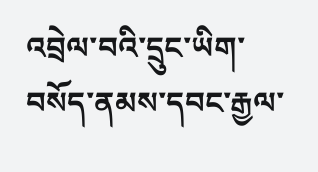འབྲེལ་བའི་དྲུང་ཡིག་བསོད་ནམས་དབང་རྒྱལ་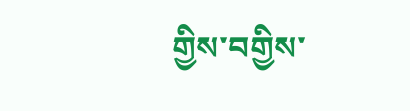གྱིས་བགྱིས་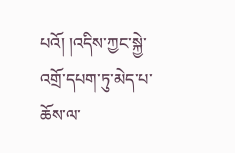པའོ། །འདིས་ཀྱང་སྐྱེ་འགྲོ་དཔག་ཏུ་མེད་པ་ཆོས་ལ་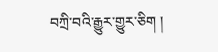བཀྲི་བའི་རྒྱུར་གྱུར་ཅིག །